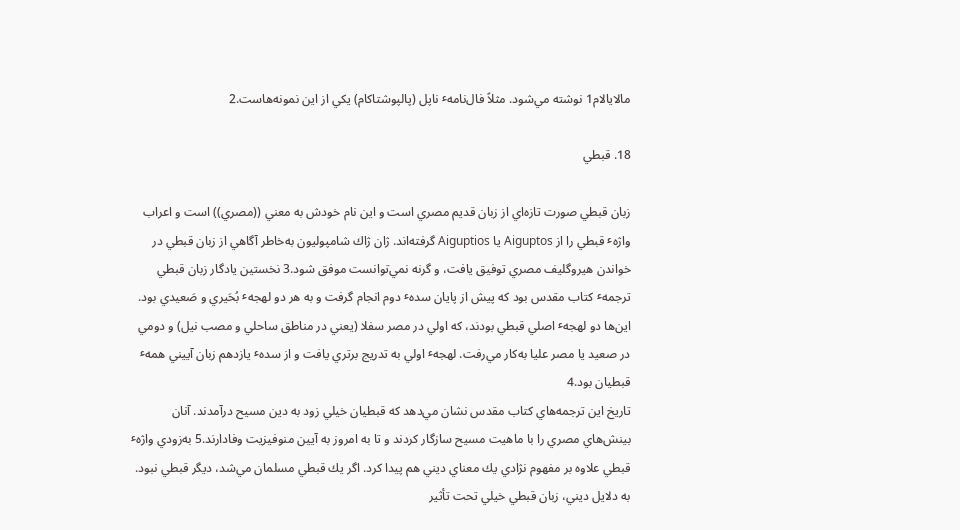مالايالام‌1 نوشته مي‌شود. مثلاً فال‌نامه‌ٴ ناپل (پالپوشتاكام‌) يكي از اين نمونه‌هاست‌.2

18. قبطي‌

زبان قبطي صورت تازه‌اي از زبان قديم مصري است و اين نام خودش به معني ((مصري‌)) است و اعراب واژه‌ٴ قبطي را از Aiguptos يا Aiguptios گرفته‌اند. ژان ژاك شامپوليون به‌خاطر آگاهي از زبان قبطي در خواندن هيروگليف مصري توفيق يافت‌، و گرنه نمي‌توانست‌ موفق شود.3 نخستين يادگار زبان قبطي ترجمه‌ٴ كتاب مقدس بود كه پيش از پايان سده‌ٴ دوم انجام گرفت و به هر دو لهجه‌ٴ بُحَيري و صَعيدي بود. اين‌ها دو لهجه‌ٴ اصلي قبطي بودند، كه اولي در مصر سفلا (يعني در مناطق ساحلي و مصب نيل‌) و دومي در صعيد يا مصر عليا به‌كار مي‌رفت‌. لهجه‌ٴ اولي به تدريج برتري يافت و از سده‌ٴ يازدهم زبان آييني همه‌ٴ قبطيان بود.4
تاريخ اين ترجمه‌هاي كتاب مقدس نشان مي‌دهد كه قبطيان خيلي زود به دين مسيح درآمدند. آنان بينش‌هاي مصري را با ماهيت‌ مسيح سازگار كردند و تا به امروز به آيين منوفيزيت وفادارند.5 به‌زودي واژه‌ٴ قبطي علاوه بر مفهوم نژادي يك معناي ديني هم پيدا كرد. اگر يك قبطي مسلمان مي‌شد، ديگر قبطي نبود. به دلايل ديني‌، زبان قبطي خيلي تحت تأثير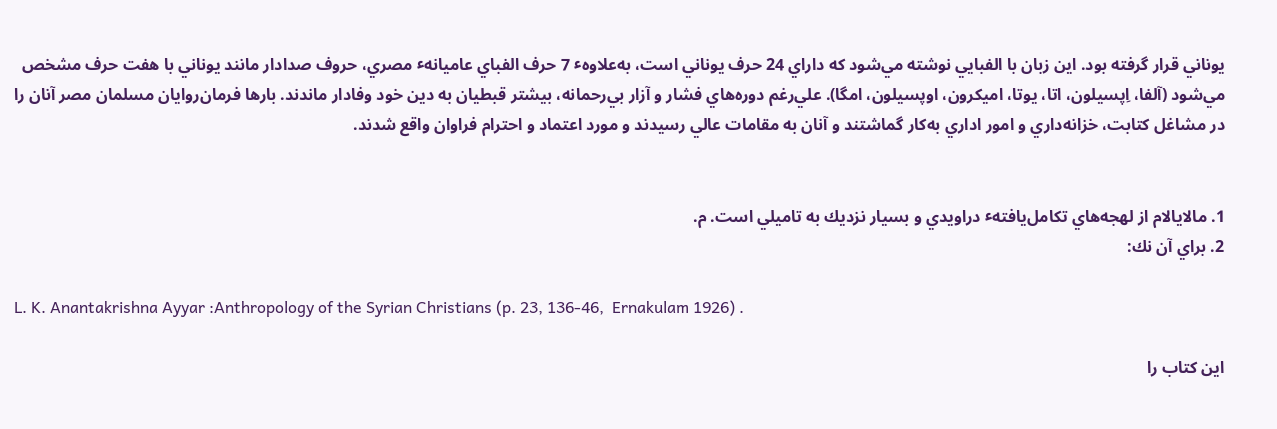يوناني قرار گرفته بود. اين زبان با الفبايي نوشته مي‌شود كه داراي 24 حرف يوناني است‌، به‌علاوه‌ٴ 7 حرف الفباي عاميانه‌ٴ مصري‌، حروف صدادار مانند يوناني با هفت‌ حرف مشخص مي‌شود (آلفا، اِپسيلون‌، اتا، يوتا، اميكرون‌، اوپسيلون‌، امگا). علي‌رغم دوره‌هاي فشار و آزار بي‌رحمانه‌، بيشتر قبطيان‌ به دين خود وفادار ماندند. بارها فرمان‌روايان مسلمان مصر آنان را در مشاغل كتابت‌، خزانه‌داري و امور اداري به‌كار گماشتند و آنان به‌ مقامات عالي رسيدند و مورد اعتماد و احترام فراوان واقع شدند.


1. مالايالام از لهجه‌هاي تكامل‌يافته‌ٴ دراويدي و بسيار نزديك به تاميلي است‌. م‌.
2. براي آن نك‌:

L. K. Anantakrishna Ayyar :Anthropology of the Syrian Christians (p. 23, 136-46,  Ernakulam 1926) .

اين كتاب را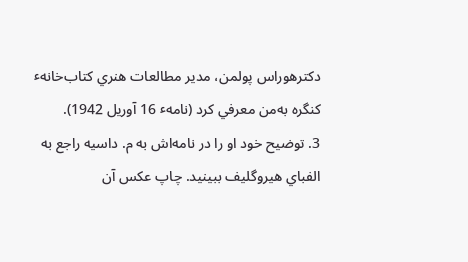دكترهوراس پولمن‌، مدير مطالعات هنري كتاب‌خانه‌ٴ كنگره به‌من معرفي كرد (نامه‌ٴ 16 آوريل 1942).
3. توضيح خود او را در نامه‌اش به م‌. داسيه راجع به الفباي هيروگليف ببينيد. چاپ عكس آن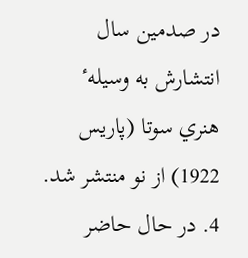در صدمين سال انتشارش به وسيله‌ٴ هنري سوتا (پاريس 1922) از نو منتشر شد.
4. در حال حاضر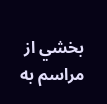بخشي از مراسم به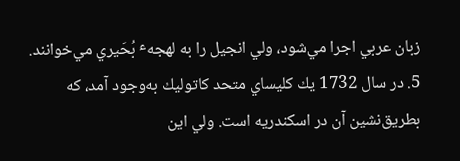زبان عربي اجرا مي‌شود، ولي انجيل را به لهجه‌ٴ بُحَيري مي‌خوانند.
5. در سال 1732 يك كليساي متحد كاتوليك به‌وجود آمد، كه بطريق‌نشين آن در اسكندريه است‌. ولي اين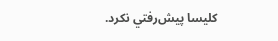كليسا پيش‌رفتي نكرد.